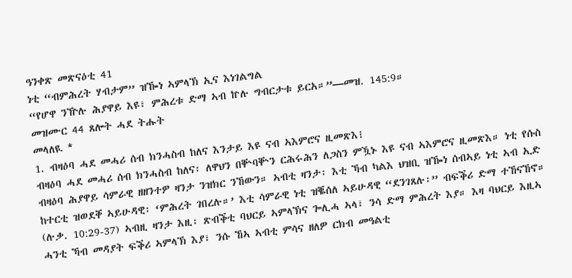ዓንቀጽ መጽናዕቲ 41
ነቲ “ብምሕረት ሃብታም” ዝዀነ ኣምላኽ ኢና እነገልግል
“የሆዋ ንዅሉ ሕያዋይ እዩ፣ ምሕረቱ ድማ ኣብ ኵሉ ግብርታቱ ይርአ።”—መዝ. 145:9።
መዝሙር 44 ጸሎት ሓደ ትሑት
መላለዪ *
1. ብዛዕባ ሓደ መሓሪ ሰብ ክንሓስብ ከለና እንታይ እዩ ናብ ኣእምሮና ዚመጽእ፧
ብዛዕባ ሓደ መሓሪ ሰብ ክንሓስብ ከለና፡ ለዋህን በቝባቝን ርሕሩሕን ለጋስን ምዃኑ እዩ ናብ ኣእምሮና ዚመጽእ። ነቲ የሱስ ብዛዕባ ሕያዋይ ሳምራዊ ዘዘንተዎ ዛንታ ንዝክር ንኸውን። ኣብቲ ዛንታ፡ እቲ ኻብ ካልእ ህዝቢ ዝዀነ ሰብኣይ ነቲ ኣብ ኢድ ከተርቲ ዝወደቐ ኣይሁዳዊ፡ ‘ምሕረት ገበረሉ።’ እቲ ሳምራዊ ነቲ ዝቘሰለ ኣይሁዳዊ “ደንገጸሉ፡” ብፍቕሪ ድማ ተኸናኸኖ። (ሉቃ. 10:29-37) ኣብዚ ዛንታ እዚ፡ ጽብቕቲ ባህርይ ኣምላኽና ጐሊሓ ኣላ፣ ንሳ ድማ ምሕረት እያ። እዛ ባህርይ እዚኣ ሓንቲ ኻብ መዳያት ፍቕሪ ኣምላኽ እያ፣ ንሱ ኸኣ ኣብቲ ምሳና ዘለዎ ርክብ መዓልቲ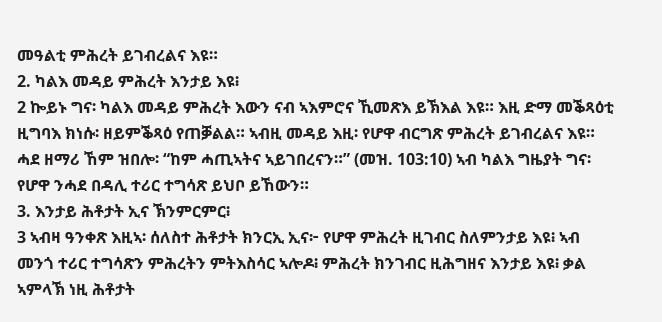መዓልቲ ምሕረት ይገብረልና እዩ።
2. ካልእ መዳይ ምሕረት እንታይ እዩ፧
2 ኰይኑ ግና፡ ካልእ መዳይ ምሕረት እውን ናብ ኣእምሮና ኺመጽእ ይኽእል እዩ። እዚ ድማ መቕጻዕቲ ዚግባእ ክነሱ፡ ዘይምቕጻዕ የጠቓልል። ኣብዚ መዳይ እዚ፡ የሆዋ ብርግጽ ምሕረት ይገብረልና እዩ። ሓደ ዘማሪ ኸም ዝበሎ፡ “ከም ሓጢኣትና ኣይገበረናን።” (መዝ. 103:10) ኣብ ካልእ ግዜያት ግና፡ የሆዋ ንሓደ በዳሊ ተሪር ተግሳጽ ይህቦ ይኸውን።
3. እንታይ ሕቶታት ኢና ኽንምርምር፧
3 ኣብዛ ዓንቀጽ እዚኣ፡ ሰለስተ ሕቶታት ክንርኢ ኢና፦ የሆዋ ምሕረት ዚገብር ስለምንታይ እዩ፧ ኣብ መንጎ ተሪር ተግሳጽን ምሕረትን ምትእስሳር ኣሎዶ፧ ምሕረት ክንገብር ዚሕግዘና እንታይ እዩ፧ ቃል ኣምላኽ ነዚ ሕቶታት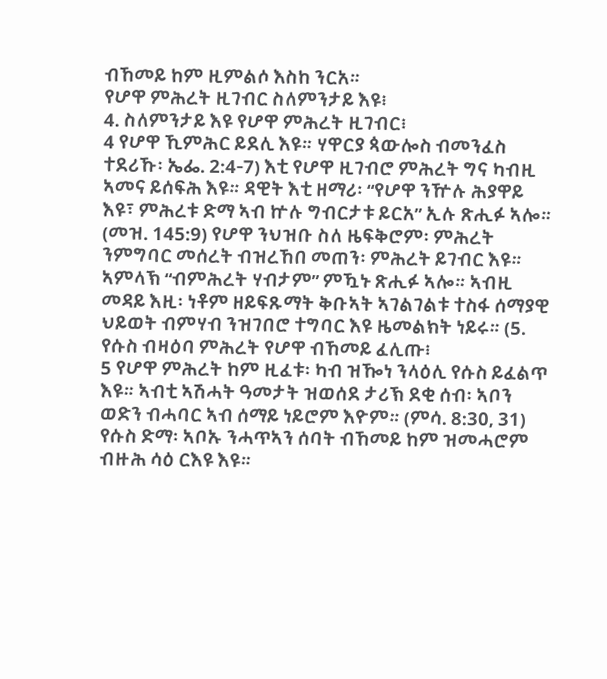ብኸመይ ከም ዚምልሶ እስከ ንርአ።
የሆዋ ምሕረት ዚገብር ስለምንታይ እዩ፧
4. ስለምንታይ እዩ የሆዋ ምሕረት ዚገብር፧
4 የሆዋ ኺምሕር ይደሊ እዩ። ሃዋርያ ጳውሎስ ብመንፈስ ተደሪኹ፡ ኤፌ. 2:4-7) እቲ የሆዋ ዚገብሮ ምሕረት ግና ካብዚ ኣመና ይሰፍሕ እዩ። ዳዊት እቲ ዘማሪ፡ “የሆዋ ንዅሉ ሕያዋይ እዩ፣ ምሕረቱ ድማ ኣብ ኵሉ ግብርታቱ ይርአ” ኢሉ ጽሒፉ ኣሎ። (መዝ. 145:9) የሆዋ ንህዝቡ ስለ ዜፍቅሮም፡ ምሕረት ንምግባር መሰረት ብዝረኸበ መጠን፡ ምሕረት ይገብር እዩ።
ኣምላኽ “ብምሕረት ሃብታም” ምዃኑ ጽሒፉ ኣሎ። ኣብዚ መዳይ እዚ፡ ነቶም ዘይፍጹማት ቅቡኣት ኣገልገልቱ ተስፋ ሰማያዊ ህይወት ብምሃብ ንዝገበሮ ተግባር እዩ ዜመልክት ነይሩ። (5. የሱስ ብዛዕባ ምሕረት የሆዋ ብኸመይ ፈሊጡ፧
5 የሆዋ ምሕረት ከም ዚፈቱ፡ ካብ ዝዀነ ንላዕሊ የሱስ ይፈልጥ እዩ። ኣብቲ ኣሽሓት ዓመታት ዝወሰደ ታሪኽ ደቂ ሰብ፡ ኣቦን ወድን ብሓባር ኣብ ሰማይ ነይሮም እዮም። (ምሳ. 8:30, 31) የሱስ ድማ፡ ኣቦኡ ንሓጥኣን ሰባት ብኸመይ ከም ዝመሓሮም ብዙሕ ሳዕ ርእዩ እዩ።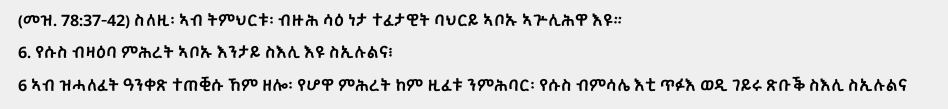(መዝ. 78:37-42) ስለዚ፡ ኣብ ትምህርቱ፡ ብዙሕ ሳዕ ነታ ተፈታዊት ባህርይ ኣቦኡ ኣጕሊሕዋ እዩ።
6. የሱስ ብዛዕባ ምሕረት ኣቦኡ እንታይ ስእሊ እዩ ስኢሉልና፧
6 ኣብ ዝሓለፈት ዓንቀጽ ተጠቒሱ ኸም ዘሎ፡ የሆዋ ምሕረት ከም ዚፈቱ ንምሕባር፡ የሱስ ብምሳሌ እቲ ጥፉእ ወዲ ገይሩ ጽቡቕ ስእሊ ስኢሉልና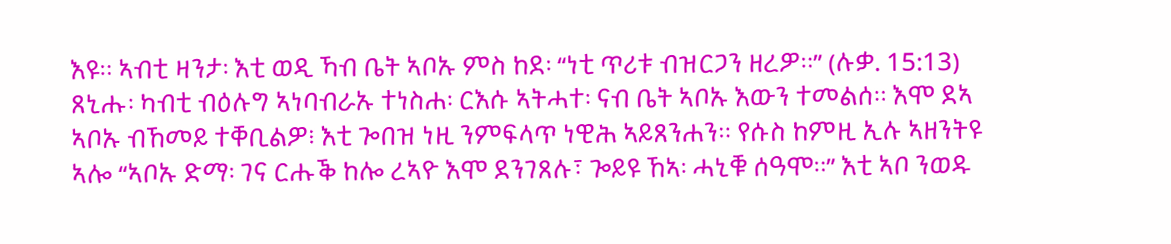እዩ። ኣብቲ ዛንታ፡ እቲ ወዲ ኻብ ቤት ኣቦኡ ምስ ከደ፡ “ነቲ ጥሪቱ ብዝርጋን ዘረዎ።” (ሉቃ. 15:13) ጸኒሑ፡ ካብቲ ብዕሉግ ኣነባብራኡ ተነስሐ፡ ርእሱ ኣትሓተ፡ ናብ ቤት ኣቦኡ እውን ተመልሰ። እሞ ደኣ ኣቦኡ ብኸመይ ተቐቢልዎ፧ እቲ ጐበዝ ነዚ ንምፍላጥ ነዊሕ ኣይጸንሐን። የሱስ ከምዚ ኢሉ ኣዘንትዩ ኣሎ “ኣቦኡ ድማ፡ ገና ርሑቕ ከሎ ረኣዮ እሞ ደንገጸሉ፣ ጐይዩ ኸኣ፡ ሓኒቑ ሰዓሞ።” እቲ ኣቦ ንወዱ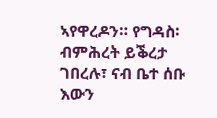ኣየዋረዶን። የግዳስ፡ ብምሕረት ይቕረታ ገበረሉ፣ ናብ ቤተ ሰቡ እውን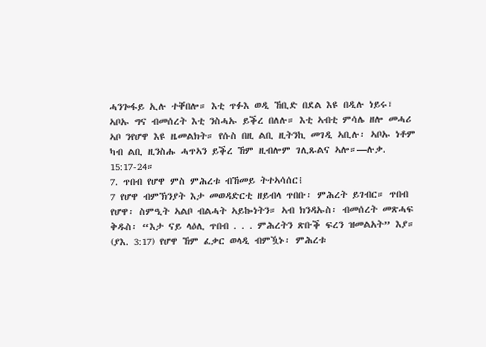ሓንጐፋይ ኢሉ ተቐበሎ። እቲ ጥፉእ ወዲ ኸቢድ በደል እዩ በዲሉ ነይሩ፣ ኣቦኡ ግና ብመሰረት እቲ ንስሓኡ ይቕረ በለሉ። እቲ ኣብቲ ምሳሌ ዘሎ መሓሪ ኣቦ ንየሆዋ እዩ ዜመልክት። የሱስ በዚ ልቢ ዚትንኪ መገዲ ኣቢሉ፡ ኣቦኡ ነቶም ካብ ልቢ ዚንስሑ ሓጥኣን ይቕረ ኸም ዚብሎም ገሊጹልና ኣሎ።—ሉቃ. 15:17-24።
7. ጥበብ የሆዋ ምስ ምሕረቱ ብኸመይ ትተኣሳሰር፧
7 የሆዋ ብምኽንያት እታ መወዳድርቲ ዘይብላ ጥበቡ፡ ምሕረት ይገብር። ጥበብ የሆዋ፡ ስምዒት ኣልቦ ብልሓት ኣይኰነትን። ኣብ ክንዳኡስ፡ ብመሰረት መጽሓፍ ቅዱስ፡ “እታ ናይ ላዕሊ ጥበብ . . . ምሕረትን ጽቡቕ ፍረን ዝመልአት” እያ። (ያእ. 3:17) የሆዋ ኸም ፈቃር ወላዲ ብምዃኑ፡ ምሕረቱ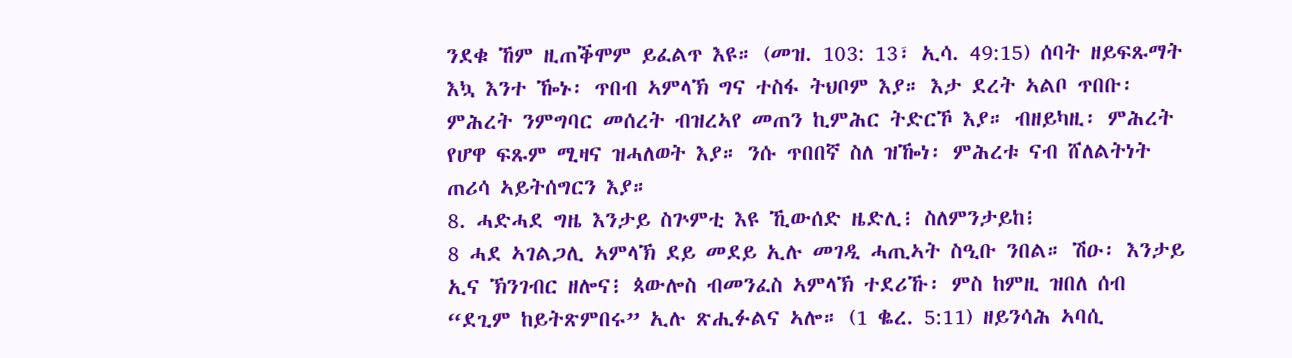ንደቁ ኸም ዚጠቕሞም ይፈልጥ እዩ። (መዝ. 103: 13፣ ኢሳ. 49:15) ሰባት ዘይፍጹማት እኳ እንተ ዀኑ፡ ጥበብ ኣምላኽ ግና ተስፋ ትህቦም እያ። እታ ደረት ኣልቦ ጥበቡ፡ ምሕረት ንምግባር መሰረት ብዝረኣየ መጠን ኪምሕር ትድርኾ እያ። ብዘይካዚ፡ ምሕረት የሆዋ ፍጹም ሚዛና ዝሓለወት እያ። ንሱ ጥበበኛ ስለ ዝዀነ፡ ምሕረቱ ናብ ሸለልትነት ጠሪሳ ኣይትሰግርን እያ።
8. ሓድሓደ ግዜ እንታይ ስጕምቲ እዩ ኺውሰድ ዜድሊ፧ ስለምንታይከ፧
8 ሓደ ኣገልጋሊ ኣምላኽ ደይ መደይ ኢሉ መገዲ ሓጢኣት ስዒቡ ንበል። ሽዑ፡ እንታይ ኢና ኽንገብር ዘሎና፧ ጳውሎስ ብመንፈስ ኣምላኽ ተደሪኹ፡ ምስ ከምዚ ዝበለ ሰብ “ደጊም ከይትጽምበሩ” ኢሉ ጽሒፉልና ኣሎ። (1 ቈረ. 5:11) ዘይንሳሕ ኣባሲ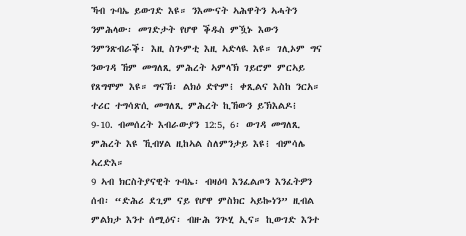ኻብ ጉባኤ ይውገድ እዩ። ንእሙናት ኣሕዋትን ኣሓትን ንምሕላው፡ መገድታት የሆዋ ቕዱስ ምዃኑ እውን ንምንጽብራቕ፡ እዚ ስጕምቲ እዚ ኣድላዪ እዩ። ገሊኦም ግና ንውገዳ ኸም መግለጺ ምሕረት ኣምላኽ ገይሮም ምርኣይ የጸግሞም እዩ። ግናኸ፡ ልክዕ ድዮም፧ ቀጺልና እስከ ንርአ።
ተሪር ተግሳጽሲ መግለጺ ምሕረት ኪኸውን ይኽእልዶ፧
9-10. ብመሰረት እብራውያን 12:5, 6፡ ውገዳ መግለጺ ምሕረት እዩ ኺብሃል ዚከኣል ስለምንታይ እዩ፧ ብምሳሌ ኣረድእ።
9 ኣብ ክርስትያናዊት ጉባኤ፡ ብዛዕባ እንፈልጦን እንፈትዎን ሰብ፡ “ድሕሪ ደጊም ናይ የሆዋ ምስክር ኣይኰነን” ዚብል ምልክታ እንተ ሰሚዕና፡ ብዙሕ ንጕሂ ኢና። ኪውገድ እንተ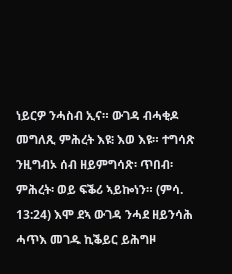ነይርዎ ንሓስብ ኢና። ውገዳ ብሓቂዶ መግለጺ ምሕረት እዩ፧ እወ እዩ። ተግሳጽ ንዚግብኦ ሰብ ዘይምግሳጽ፡ ጥበብ፡ ምሕረት፡ ወይ ፍቕሪ ኣይኰነን። (ምሳ. 13:24) እሞ ደኣ ውገዳ ንሓደ ዘይንሳሕ ሓጥእ መገዱ ኪቕይር ይሕግዞ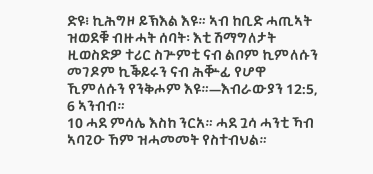ድዩ፧ ኪሕግዞ ይኽእል እዩ። ኣብ ከቢድ ሓጢኣት ዝወደቑ ብዙሓት ሰባት፡ እቲ ሽማግለታት ዚወስድዎ ተሪር ስጕምቲ ናብ ልቦም ኪምለሱን መገዶም ኪቕይሩን ናብ ሕቝፊ የሆዋ ኺምለሱን የንቅሖም እዩ።—እብራውያን 12:5, 6 ኣንብብ።
10 ሓደ ምሳሌ እስከ ንርአ። ሓደ ጓሳ ሓንቲ ኻብ ኣባጊዑ ኸም ዝሓመመት የስተብህል።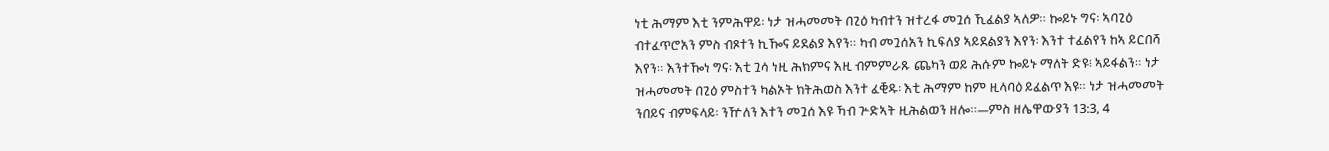ነቲ ሕማም እቲ ንምሕዋይ፡ ነታ ዝሓመመት በጊዕ ካብተን ዝተረፋ መጓሰ ኺፈልያ ኣለዎ። ኰይኑ ግና፡ ኣባጊዕ ብተፈጥሮአን ምስ ብጾተን ኪዀና ይደልያ እየን። ካብ መጓሰአን ኪፍለያ ኣይደልያን እየን፡ እንተ ተፈልየን ከኣ ይርበሻ እየን። እንተዀነ ግና፡ እቲ ጓሳ ነዚ ሕክምና እዚ ብምምራጹ ጨካን ወይ ሕሱም ኰይኑ ማለት ድዩ፧ ኣይፋልን። ነታ ዝሓመመት በጊዕ ምስተን ካልኦት ክትሕወስ እንተ ፈቒዱ፡ እቲ ሕማም ከም ዚላባዕ ይፈልጥ እዩ። ነታ ዝሓመመት ንበይና ብምፍላይ፡ ንዅለን እተን መጓሰ እዩ ኻብ ጕድኣት ዚሕልወን ዘሎ።—ምስ ዘሌዋውያን 13:3, 4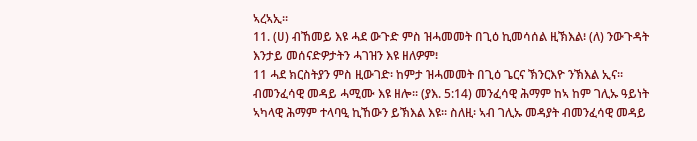ኣረኣኢ።
11. (ሀ) ብኸመይ እዩ ሓደ ውጉድ ምስ ዝሓመመት በጊዕ ኪመሳሰል ዚኽእል፧ (ለ) ንውጉዳት እንታይ መሰናድዎታትን ሓገዝን እዩ ዘለዎም፧
11 ሓደ ክርስትያን ምስ ዚውገድ፡ ከምታ ዝሓመመት በጊዕ ጌርና ኽንርእዮ ንኽእል ኢና። ብመንፈሳዊ መዳይ ሓሚሙ እዩ ዘሎ። (ያእ. 5:14) መንፈሳዊ ሕማም ከኣ ከም ገሊኡ ዓይነት ኣካላዊ ሕማም ተላባዒ ኪኸውን ይኽእል እዩ። ስለዚ፡ ኣብ ገሊኡ መዳያት ብመንፈሳዊ መዳይ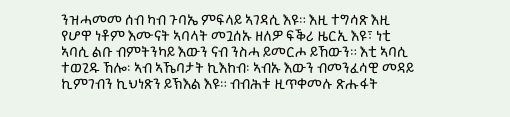ንዝሓመመ ሰብ ካብ ጉባኤ ምፍላይ ኣገዳሲ እዩ። እዚ ተግሳጽ እዚ የሆዋ ነቶም እሙናት ኣባላት መጓሰኡ ዘለዎ ፍቕሪ ዜርኢ እዩ፣ ነቲ ኣባሲ ልቡ ብምትንካይ እውን ናብ ንስሓ ይመርሖ ይኸውን። እቲ ኣባሲ ተወጊዱ ኸሎ፡ ኣብ ኣኼባታት ኪእከብ፡ ኣብኡ እውን ብመንፈሳዊ መዳይ ኪምገብን ኪህነጽን ይኽእል እዩ። ብብሕቱ ዚጥቀመሉ ጽሑፋት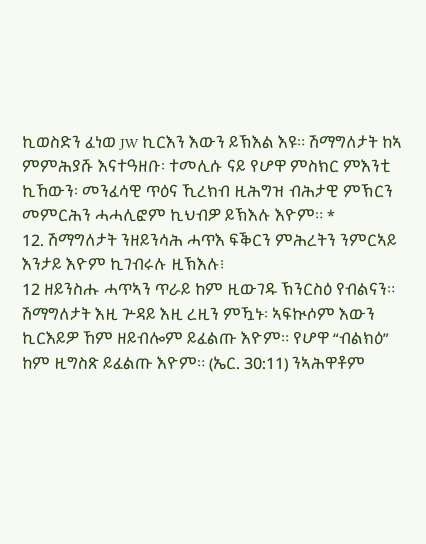ኪወስድን ፈነወ JW ኪርእን እውን ይኽእል እዩ። ሽማግለታት ከኣ ምምሕያሹ እናተዓዘቡ፡ ተመሊሱ ናይ የሆዋ ምስክር ምእንቲ ኪኸውን፡ መንፈሳዊ ጥዕና ኺረክብ ዚሕግዝ ብሕታዊ ምኽርን መምርሕን ሓሓሊፎም ኪህብዎ ይኽእሉ እዮም። *
12. ሽማግለታት ንዘይንሳሕ ሓጥእ ፍቕርን ምሕረትን ንምርኣይ እንታይ እዮም ኪገብሩሉ ዚኽእሉ፧
12 ዘይንስሑ ሓጥኣን ጥራይ ከም ዚውገዱ ኽንርስዕ የብልናን። ሽማግለታት እዚ ጕዳይ እዚ ረዚን ምዃኑ፡ ኣፍኲሶም እውን ኪርእይዎ ኸም ዘይብሎም ይፈልጡ እዮም። የሆዋ “ብልክዕ” ከም ዚግስጽ ይፈልጡ እዮም። (ኤር. 30:11) ንኣሕዋቶም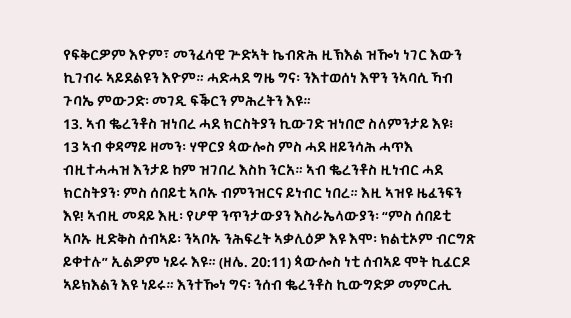የፍቅርዎም እዮም፣ መንፈሳዊ ጕድኣት ኬብጽሕ ዚኽእል ዝዀነ ነገር እውን ኪገብሩ ኣይደልዩን እዮም። ሓድሓደ ግዜ ግና፡ ንእተወሰነ እዋን ንኣባሲ ኻብ ጉባኤ ምውጋድ፡ መገዲ ፍቕርን ምሕረትን እዩ።
13. ኣብ ቈረንቶስ ዝነበረ ሓደ ክርስትያን ኪውገድ ዝነበሮ ስለምንታይ እዩ፧
13 ኣብ ቀዳማይ ዘመን፡ ሃዋርያ ጳውሎስ ምስ ሓደ ዘይንሳሕ ሓጥእ ብዚተሓሓዝ እንታይ ከም ዝገበረ እስከ ንርአ። ኣብ ቈረንቶስ ዚነብር ሓደ ክርስትያን፡ ምስ ሰበይቲ ኣቦኡ ብምንዝርና ይነብር ነበረ። እዚ ኣዝዩ ዜፈንፍን እዩ! ኣብዚ መዳይ እዚ፡ የሆዋ ንጥንታውያን እስራኤላውያን፡ “ምስ ሰበይቲ ኣቦኡ ዚድቅስ ሰብኣይ፡ ንኣቦኡ ንሕፍረት ኣቃሊዕዎ እዩ እሞ፡ ክልቲኦም ብርግጽ ይቀተሉ” ኢልዎም ነይሩ እዩ። (ዘሌ. 20:11) ጳውሎስ ነቲ ሰብኣይ ሞት ኪፈርዶ ኣይክእልን እዩ ነይሩ። እንተዀነ ግና፡ ንሰብ ቈረንቶስ ኪውግድዎ መምርሒ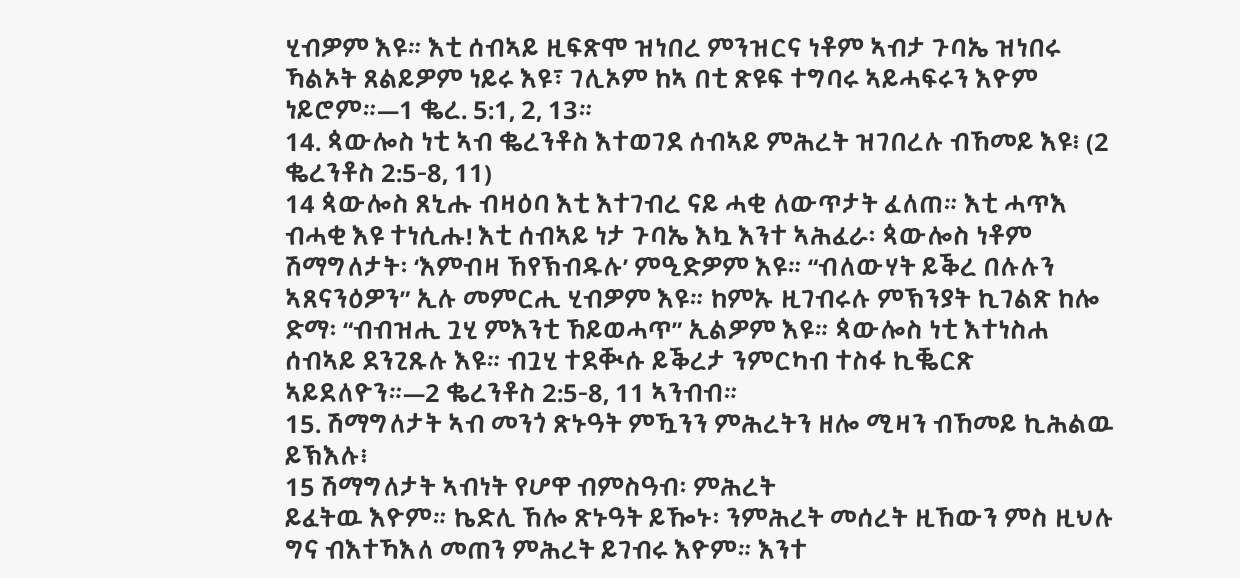ሂብዎም እዩ። እቲ ሰብኣይ ዚፍጽሞ ዝነበረ ምንዝርና ነቶም ኣብታ ጉባኤ ዝነበሩ ኻልኦት ጸልይዎም ነይሩ እዩ፣ ገሊኦም ከኣ በቲ ጽዩፍ ተግባሩ ኣይሓፍሩን እዮም ነይሮም።—1 ቈረ. 5:1, 2, 13።
14. ጳውሎስ ነቲ ኣብ ቈረንቶስ እተወገደ ሰብኣይ ምሕረት ዝገበረሉ ብኸመይ እዩ፧ (2 ቈረንቶስ 2:5-8, 11)
14 ጳውሎስ ጸኒሑ ብዛዕባ እቲ እተገብረ ናይ ሓቂ ለውጥታት ፈለጠ። እቲ ሓጥእ ብሓቂ እዩ ተነሲሑ! እቲ ሰብኣይ ነታ ጉባኤ እኳ እንተ ኣሕፈራ፡ ጳውሎስ ነቶም ሽማግለታት፡ ‘እምብዛ ኸየኽብዱሉ’ ምዒድዎም እዩ። “ብለውሃት ይቕረ በሉሉን ኣጸናንዕዎን” ኢሉ መምርሒ ሂብዎም እዩ። ከምኡ ዚገብሩሉ ምኽንያት ኪገልጽ ከሎ ድማ፡ “ብብዝሒ ጓሂ ምእንቲ ኸይወሓጥ” ኢልዎም እዩ። ጳውሎስ ነቲ እተነስሐ ሰብኣይ ደንጊጹሉ እዩ። ብጓሂ ተደቚሱ ይቕረታ ንምርካብ ተስፋ ኪቘርጽ ኣይደለዮን።—2 ቈረንቶስ 2:5-8, 11 ኣንብብ።
15. ሽማግለታት ኣብ መንጎ ጽኑዓት ምዃንን ምሕረትን ዘሎ ሚዛን ብኸመይ ኪሕልዉ ይኽእሉ፧
15 ሽማግለታት ኣብነት የሆዋ ብምስዓብ፡ ምሕረት
ይፈትዉ እዮም። ኬድሊ ኸሎ ጽኑዓት ይዀኑ፡ ንምሕረት መሰረት ዚኸውን ምስ ዚህሉ ግና ብእተኻእለ መጠን ምሕረት ይገብሩ እዮም። እንተ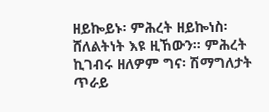ዘይኰይኑ፡ ምሕረት ዘይኰነስ፡ ሸለልትነት እዩ ዚኸውን። ምሕረት ኪገብሩ ዘለዎም ግና፡ ሽማግለታት ጥራይ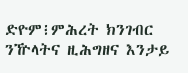ድዮም፧ምሕረት ክንገብር ንዅላትና ዚሕግዘና እንታይ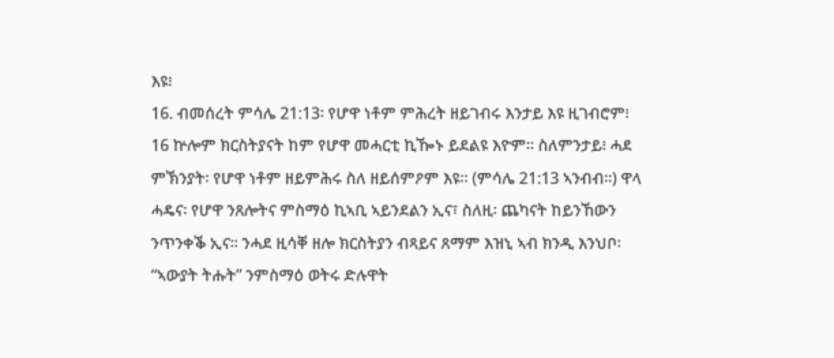እዩ፧
16. ብመሰረት ምሳሌ 21:13፡ የሆዋ ነቶም ምሕረት ዘይገብሩ እንታይ እዩ ዚገብሮም፧
16 ኵሎም ክርስትያናት ከም የሆዋ መሓርቲ ኪዀኑ ይደልዩ እዮም። ስለምንታይ፧ ሓደ ምኽንያት፡ የሆዋ ነቶም ዘይምሕሩ ስለ ዘይሰምዖም እዩ። (ምሳሌ 21:13 ኣንብብ።) ዋላ ሓዴና፡ የሆዋ ንጸሎትና ምስማዕ ኪኣቢ ኣይንደልን ኢና፣ ስለዚ፡ ጨካናት ከይንኸውን ንጥንቀቕ ኢና። ንሓደ ዚሳቐ ዘሎ ክርስትያን ብጻይና ጸማም እዝኒ ኣብ ክንዲ እንህቦ፡ “ኣውያት ትሑት” ንምስማዕ ወትሩ ድሉዋት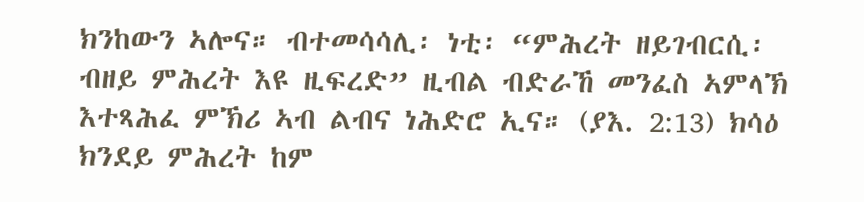ክንከውን ኣሎና። ብተመሳሳሊ፡ ነቲ፡ “ምሕረት ዘይገብርሲ፡ ብዘይ ምሕረት እዩ ዚፍረድ” ዚብል ብድራኸ መንፈስ ኣምላኽ እተጻሕፈ ምኽሪ ኣብ ልብና ነሕድሮ ኢና። (ያእ. 2:13) ክሳዕ ክንደይ ምሕረት ከም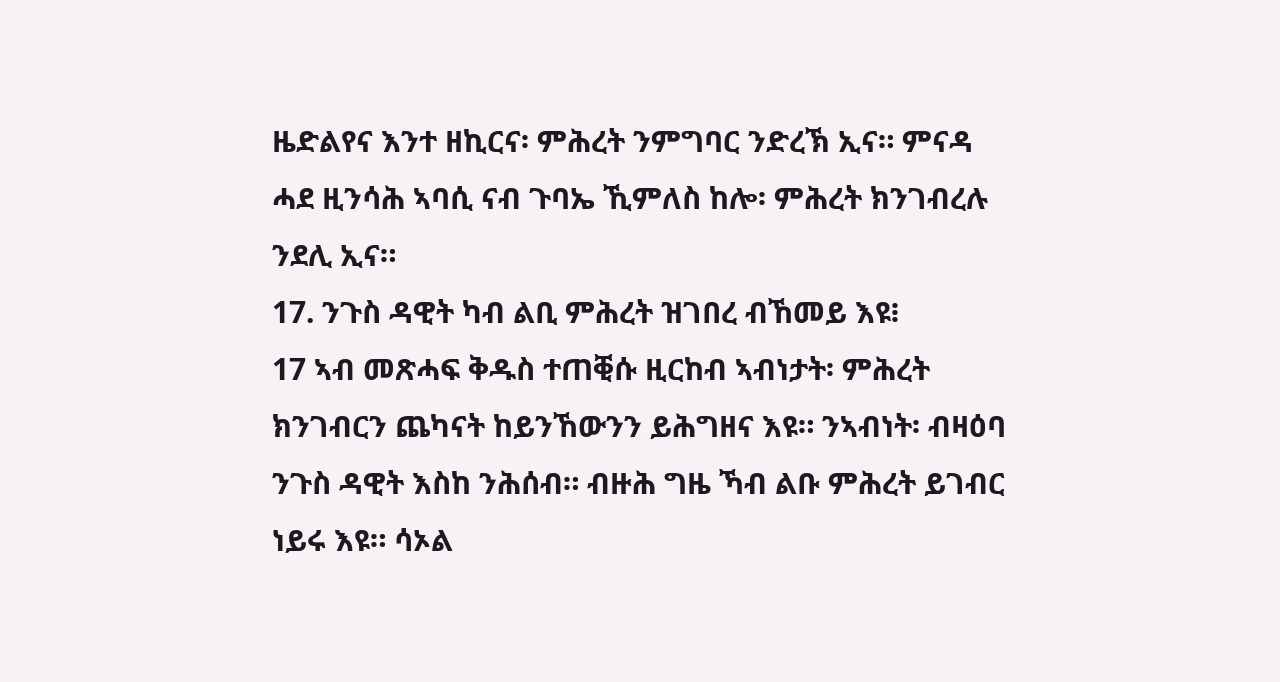ዜድልየና እንተ ዘኪርና፡ ምሕረት ንምግባር ንድረኽ ኢና። ምናዳ ሓደ ዚንሳሕ ኣባሲ ናብ ጉባኤ ኺምለስ ከሎ፡ ምሕረት ክንገብረሉ ንደሊ ኢና።
17. ንጉስ ዳዊት ካብ ልቢ ምሕረት ዝገበረ ብኸመይ እዩ፧
17 ኣብ መጽሓፍ ቅዱስ ተጠቒሱ ዚርከብ ኣብነታት፡ ምሕረት ክንገብርን ጨካናት ከይንኸውንን ይሕግዘና እዩ። ንኣብነት፡ ብዛዕባ ንጉስ ዳዊት እስከ ንሕሰብ። ብዙሕ ግዜ ኻብ ልቡ ምሕረት ይገብር ነይሩ እዩ። ሳኦል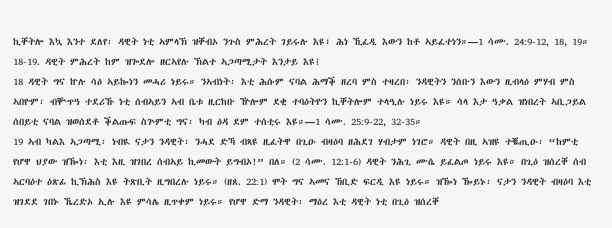ኪቐትሎ እኳ እንተ ደለየ፡ ዳዊት ነቲ ኣምላኽ ዝቐብኦ ንጉስ ምሕረት ገይሩሉ እዩ፣ ሕነ ኺፈዲ እውን ከቶ ኣይፈተነን።—1 ሳሙ. 24:9-12, 18, 19።
18-19. ዳዊት ምሕረት ከም ዝጐደሎ ዘርኣየሉ ኽልተ ኣጋጣሚታት እንታይ እዩ፧
18 ዳዊት ግና ኵሉ ሳዕ ኣይኰነን መሓሪ ነይሩ። ንኣብነት፡ እቲ ሕሱም ናባል ሕማቕ ዘረባ ምስ ተዛረበ፡ ንዳዊትን ንሰቡን እውን ዚብላዕ ምሃብ ምስ ኣበዮም፡ ብቝጥዓ ተደሪኹ ነቲ ሰብኣይን ኣብ ቤቱ ዚርከቡ ዅሎም ደቂ ተባዕትዮን ኪቐትሎም ተላዒሉ ነይሩ እዩ። ሳላ እታ ዓቃል ዝነበረት ኣቢጋይል ሰበይቲ ናባል ዝወሰደቶ ቕልጡፍ ስጕምቲ ግና፡ ካብ ዕዳ ደም ተሰቲሩ እዩ።—1 ሳሙ. 25:9-22, 32-35።
19 ኣብ ካልእ ኣጋጣሚ፡ ነብዪ ናታን ንዳዊት፡ ንሓደ ድኻ ብጻዩ ዚፈትዋ በጊዑ ብዛዕባ ዘሕደገ ሃብታም ነገሮ። ዳዊት በዚ ኣዝዩ ተቘጢዑ፡ “ከምቲ የሆዋ ህያው ዝዀነ፡ እቲ እዚ ዝገበረ ሰብኣይ ኪመውት ይግብኦ!” በለ። (2 ሳሙ. 12:1-6) ዳዊት ንሕጊ ሙሴ ይፈልጦ ነይሩ እዩ። በጊዕ ዝሰረቐ ሰብ ኣርባዕተ ዕጽፊ ኪኽሕስ እዩ ትጽቢት ዚግበረሉ ነይሩ። (ዘጸ. 22:1) ሞት ግና ኣመና ኸቢድ ፍርዲ እዩ ነይሩ። ዝዀነ ዀይኑ፡ ናታን ንዳዊት ብዛዕባ እቲ ዝገደደ ገበኑ ኼረድኦ ኢሉ እዩ ምሳሌ ዚጥቀም ነይሩ። የሆዋ ድማ ንዳዊት፡ ማዕረ እቲ ዳዊት ነቲ በጊዕ ዝሰረቐ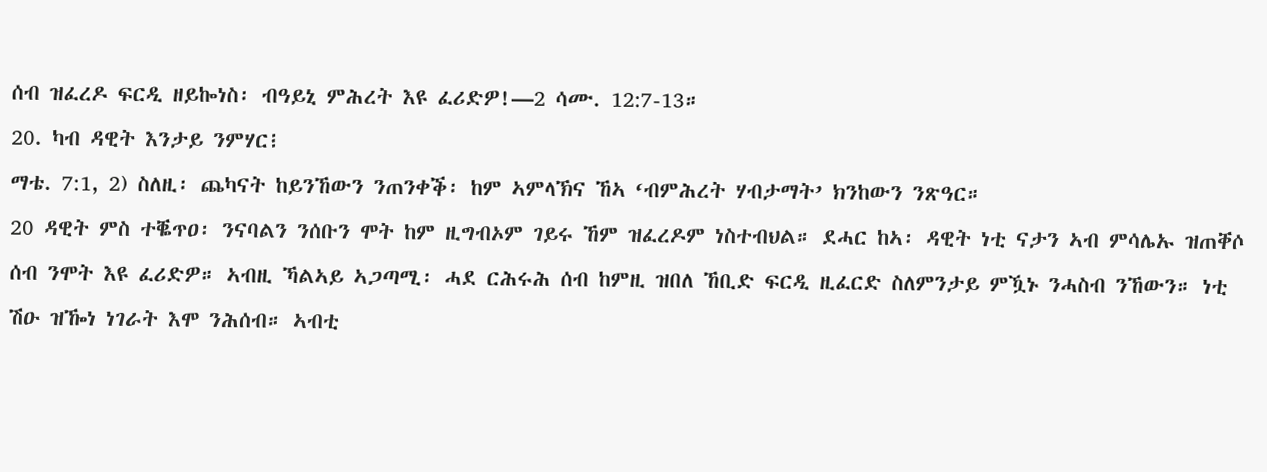ሰብ ዝፈረዶ ፍርዲ ዘይኰነስ፡ ብዓይኒ ምሕረት እዩ ፈሪድዎ!—2 ሳሙ. 12:7-13።
20. ካብ ዳዊት እንታይ ንምሃር፧
ማቴ. 7:1, 2) ስለዚ፡ ጨካናት ከይንኸውን ንጠንቀቕ፡ ከም ኣምላኽና ኸኣ ‘ብምሕረት ሃብታማት’ ክንከውን ንጽዓር።
20 ዳዊት ምስ ተቘጥዐ፡ ንናባልን ንሰቡን ሞት ከም ዚግብኦም ገይሩ ኸም ዝፈረዶም ነስተብህል። ደሓር ከኣ፡ ዳዊት ነቲ ናታን ኣብ ምሳሌኡ ዝጠቐሶ ሰብ ንሞት እዩ ፈሪድዎ። ኣብዚ ኻልኣይ ኣጋጣሚ፡ ሓደ ርሕሩሕ ሰብ ከምዚ ዝበለ ኸቢድ ፍርዲ ዚፈርድ ስለምንታይ ምዃኑ ንሓስብ ንኸውን። ነቲ ሽዑ ዝዀነ ነገራት እሞ ንሕሰብ። ኣብቲ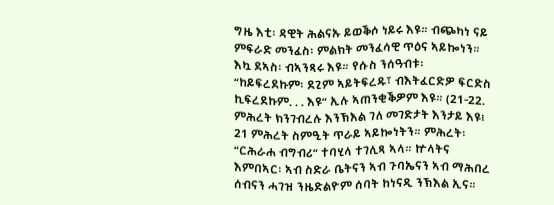ግዜ እቲ፡ ዳዊት ሕልናኡ ይወቕሶ ነይሩ እዩ። ብጭካነ ናይ ምፍራድ መንፈስ፡ ምልክት መንፈሳዊ ጥዕና ኣይኰነን። እኳ ደኣስ፡ ብኣንጻሩ እዩ። የሱስ ንሰዓብቱ፡ “ከይፍረደኩም፡ ደጊም ኣይትፍረዱ፣ ብእትፈርድዎ ፍርድስ ኪፍረደኩም. . . እዩ” ኢሉ ኣጠንቂቕዎም እዩ። (21-22. ምሕረት ክንገብረሉ እንኽእል ገለ መገድታት እንታይ እዩ፧
21 ምሕረት ስምዒት ጥራይ ኣይኰነትን። ምሕረት፡ “ርሕራሐ ብግብሪ” ተባሂላ ተገሊጻ ኣላ። ኵላትና እምበኣር፡ ኣብ ስድራ ቤትናን ኣብ ጉባኤናን ኣብ ማሕበረ ሰብናን ሓገዝ ንዜድልዮም ሰባት ከነናዲ ንኽእል ኢና።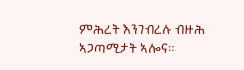ምሕረት እንገብረሉ ብዙሕ ኣጋጣሚታት ኣሎና።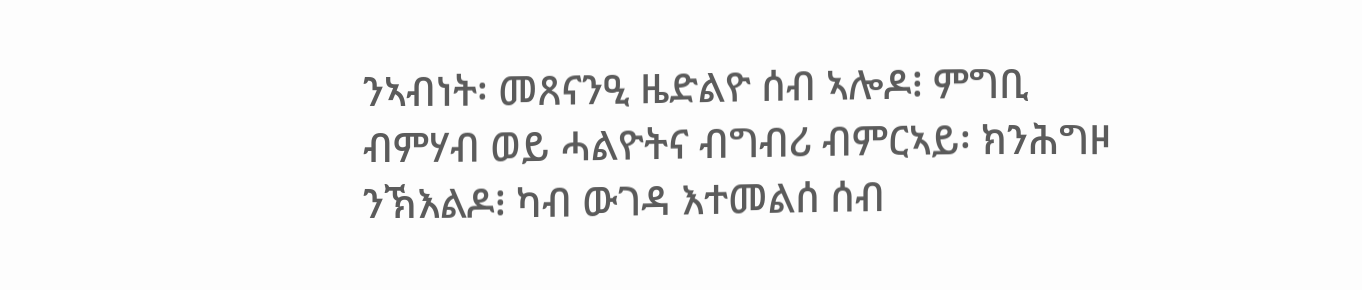ንኣብነት፡ መጸናንዒ ዜድልዮ ሰብ ኣሎዶ፧ ምግቢ ብምሃብ ወይ ሓልዮትና ብግብሪ ብምርኣይ፡ ክንሕግዞ ንኽእልዶ፧ ካብ ውገዳ እተመልሰ ሰብ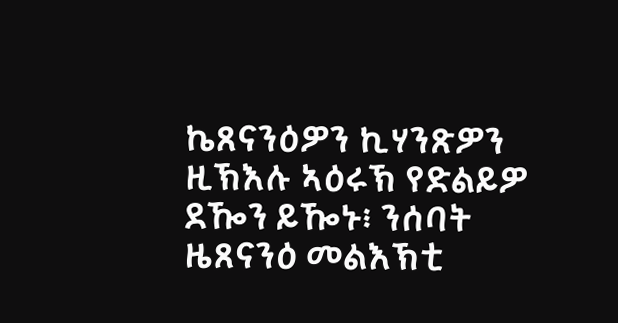ኬጸናንዕዎን ኪሃንጽዎን ዚኽእሉ ኣዕሩኽ የድልይዎ ደዀን ይዀኑ፧ ንሰባት ዜጸናንዕ መልእኽቲ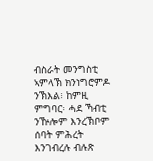ብስራት መንግስቲ ኣምላኽ ክንነግሮምዶ ንኽእል፧ ከምዚ ምግባር፡ ሓደ ኻብቲ ንዅሎም እንረኽቦም ሰባት ምሕረት እንገብረሉ ብሉጽ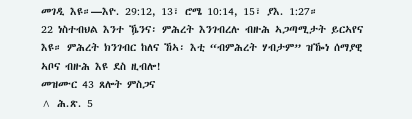መገዲ እዩ።—እዮ. 29:12, 13፣ ሮሜ 10:14, 15፣ ያእ. 1:27።
22 ነስተብህል እንተ ዄንና፡ ምሕረት እንገብረሉ ብዙሕ ኣጋጣሚታት ይርኣየና እዩ። ምሕረት ክንገብር ከለና ኸኣ፡ እቲ “ብምሕረት ሃብታም” ዝዀነ ሰማያዊ ኣቦና ብዙሕ እዩ ደስ ዚብሎ!
መዝሙር 43 ጸሎት ምስጋና
^ ሕ.ጽ. 5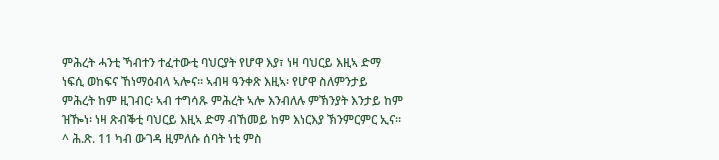ምሕረት ሓንቲ ኻብተን ተፈተውቲ ባህርያት የሆዋ እያ፣ ነዛ ባህርይ እዚኣ ድማ ነፍሲ ወከፍና ኸነማዕብላ ኣሎና። ኣብዛ ዓንቀጽ እዚኣ፡ የሆዋ ስለምንታይ ምሕረት ከም ዚገብር፡ ኣብ ተግሳጹ ምሕረት ኣሎ እንብለሉ ምኽንያት እንታይ ከም ዝዀነ፡ ነዛ ጽብቕቲ ባህርይ እዚኣ ድማ ብኸመይ ከም እነርእያ ኽንምርምር ኢና።
^ ሕ.ጽ. 11 ካብ ውገዳ ዚምለሱ ሰባት ነቲ ምስ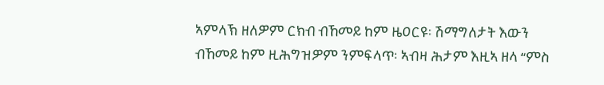ኣምላኽ ዘለዎም ርክብ ብኸመይ ከም ዜዐርዩ፡ ሽማግለታት እውን ብኸመይ ከም ዚሕግዝዎም ንምፍላጥ፡ ኣብዛ ሕታም እዚኣ ዘላ “ምስ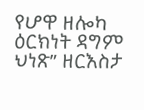የሆዋ ዘሎካ ዕርክነት ዳግም ህነጽ” ዘርእስታ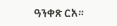ዓንቀጽ ርአ።